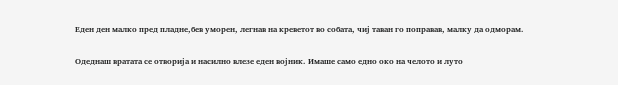Еден ден малко пред пладне,бев уморен, легнав на креветот во собата, чиј таван го поправав, малку да одморам.

Одеднаш вратата се отворија и насилно влезе еден војник. Имаше само едно око на челото и луто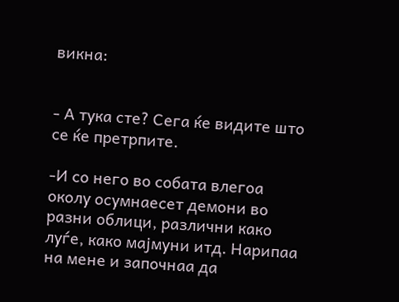викна:


- А тука сте? Сега ќе видите што се ќе претрпите.

-И со него во собата влегоа околу осумнаесет демони во разни облици, различни како луѓе, како мајмуни итд. Нарипаа на мене и започнаа да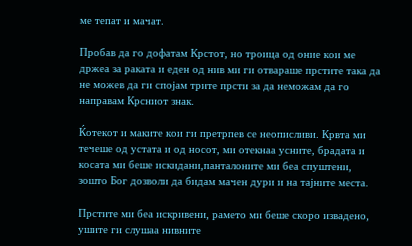ме тепат и мачат.

Пробав да го дофатам Крстот, но троица од оние кои ме држеа за раката и еден од нив ми ги отвараше прстите така да не можев да ги спојам трите прсти за да неможам да го направам Крсниот знак.

Ќотекот и маките кои ги претрпев се неописливи. Крвта ми течеше од устата и од носот, ми отекнаа усните, брадата и косата ми беше искидани,панталоните ми беа спуштени, зошто Бог дозволи да бидам мачен дури и на тајните места.

Прстите ми беа искривени, рамето ми беше скоро извадено, ушите ги слушаа нивните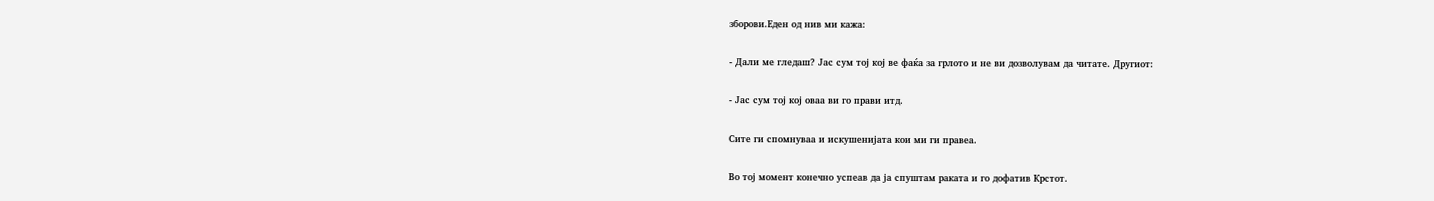зборови.Еден од нив ми кажа:

- Дали ме гледаш? Јас сум тој кој ве фаќа за грлото и не ви дозволувам да читате. Другиот:

- Јас сум тој кој оваа ви го прави итд.

Сите ги спомнуваа и искушенијата кои ми ги правеа.

Во тој момент конечно успеав да ја спуштам раката и го дофатив Крстот.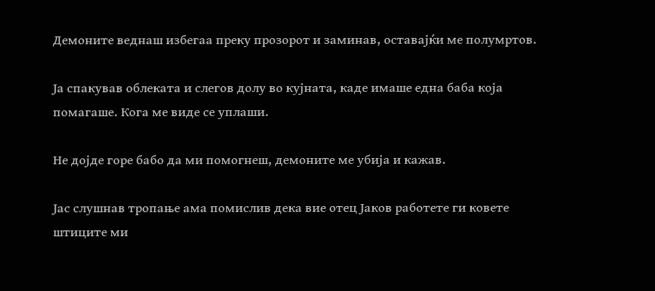Демоните веднаш избегаа преку прозорот и заминав, оставајќи ме полумртов.

Ја спакував облеката и слегов долу во кујната, каде имаше една баба која помагаше. Кога ме виде се уплаши.

Не дојде горе бабо да ми помогнеш, демоните ме убија и кажав.

Јас слушнав тропање ама помислив дека вие отец Јаков работете ги ковете штиците ми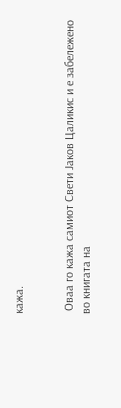кажа.


 Оваа го кажа самиот Свети Јаков Цаликис и е забележено во книгата на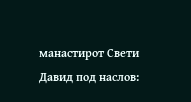манастирот Свети Давид под наслов: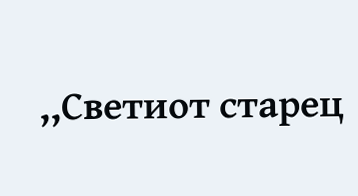,,Светиот старец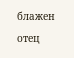блажен отец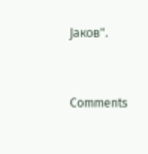Јаков".




Comments